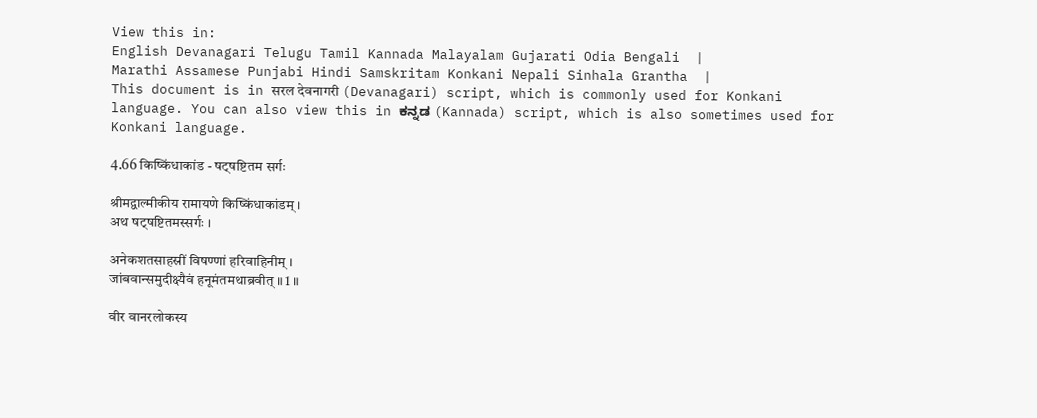View this in:
English Devanagari Telugu Tamil Kannada Malayalam Gujarati Odia Bengali  |
Marathi Assamese Punjabi Hindi Samskritam Konkani Nepali Sinhala Grantha  |
This document is in सरल देवनागरी (Devanagari) script, which is commonly used for Konkani language. You can also view this in ಕನ್ನಡ (Kannada) script, which is also sometimes used for Konkani language.

4.66 किष्किंधाकांड - षट्षष्टितम सर्गः

श्रीमद्वाल्मीकीय रामायणे किष्किंधाकांडम् ।
अथ षट्षष्टितमस्सर्गः ।

अनेकशतसाहस्रीं विषण्णां हरिवाहिनीम् ।
जांबवान्समुदीक्ष्यैवं हनूमंतमथाब्रवीत् ॥ 1 ॥

वीर वानरलोकस्य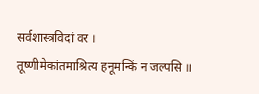सर्वशास्त्रविदां वर ।
तूष्णीमेकांतमाश्रित्य हनूमन्किं न जल्पसि ॥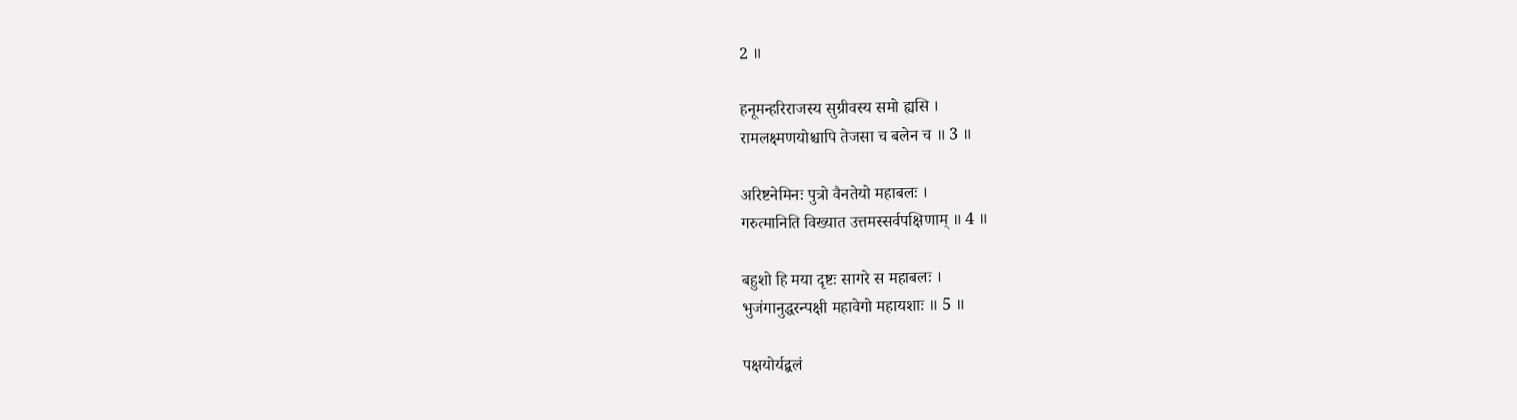2 ॥

हनूमन्हरिराजस्य सुग्रीवस्य समो ह्यसि ।
रामलक्ष्मणयोश्चापि तेजसा च बलेन च ॥ 3 ॥

अरिष्टनेमिनः पुत्रो वैनतेयो महाबलः ।
गरुत्मानिति विख्यात उत्तमस्सर्वपक्षिणाम् ॥ 4 ॥

बहुशो हि मया दृष्टः सागरे स महाबलः ।
भुजंगानुद्धरन्पक्षी महावेगो महायशाः ॥ 5 ॥

पक्षयोर्यद्बलं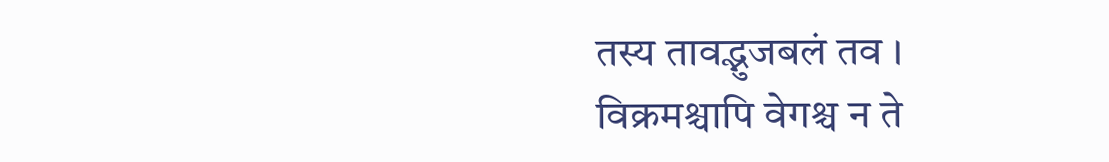तस्य तावद्भुजबलं तव ।
विक्रमश्चापि वेगश्च न ते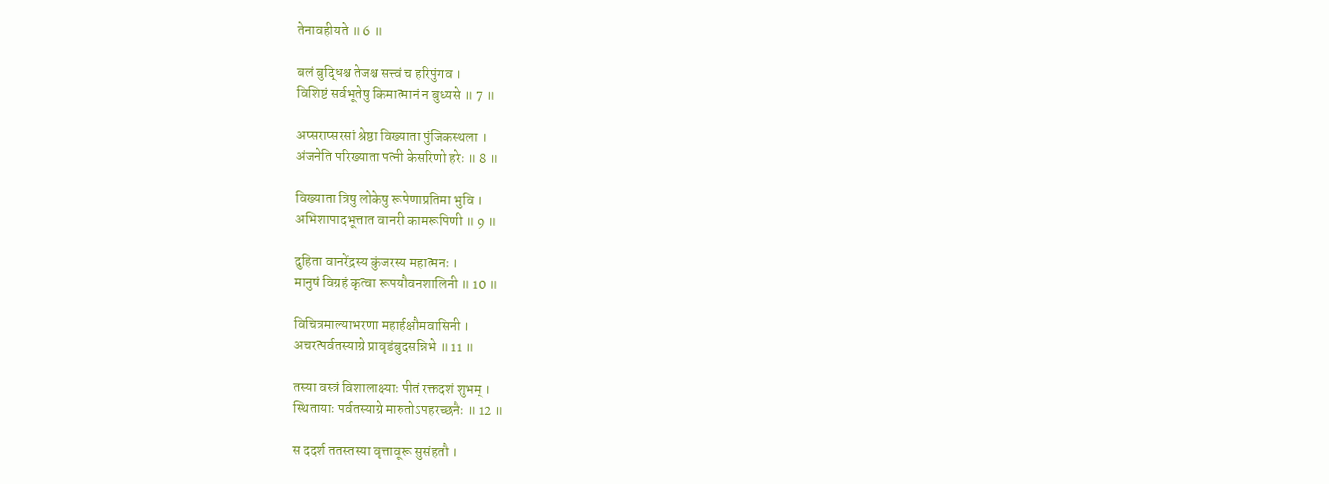तेनावहीयते ॥ 6 ॥

बलं बुद्धिश्च तेजश्च सत्त्वं च हरिपुंगव ।
विशिष्टं सर्वभूतेषु किमात्मानं न बुध्यसे ॥ 7 ॥

अप्सराप्सरसां श्रेष्ठा विख्याता पुंजिकस्थला ।
अंजनेति परिख्याता पत्नी केसरिणो हरेः ॥ 8 ॥

विख्याता त्रिषु लोकेषु रूपेणाप्रतिमा भुवि ।
अभिशापादभूत्तात वानरी कामरूपिणी ॥ 9 ॥

दुहिता वानरेंद्रस्य कुंजरस्य महात्मनः ।
मानुषं विग्रहं कृत्वा रूपयौवनशालिनी ॥ 10 ॥

विचित्रमाल्याभरणा महार्हक्षौमवासिनी ।
अचरत्पर्वतस्याग्रे प्रावृडंबुदसन्निभे ॥ 11 ॥

तस्या वस्त्रं विशालाक्ष्याः पीतं रक्तदशं शुभम् ।
स्थितायाः पर्वतस्याग्रे मारुतोऽपहरच्छनैः ॥ 12 ॥

स ददर्श ततस्तस्या वृत्तावूरू सुसंहतौ ।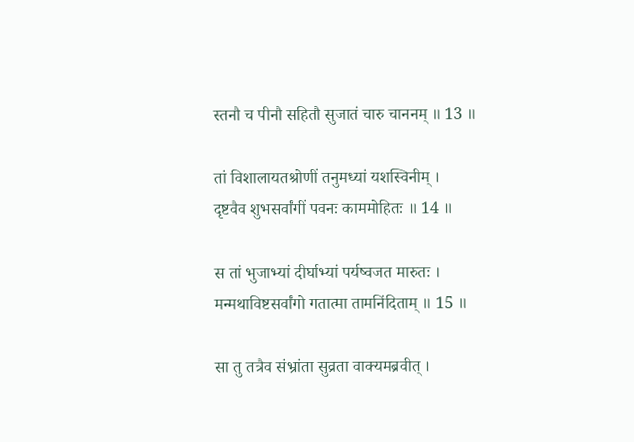स्तनौ च पीनौ सहितौ सुजातं चारु चाननम् ॥ 13 ॥

तां विशालायतश्रोणीं तनुमध्यां यशस्विनीम् ।
दृष्टवैव शुभसर्वांगीं पवनः काममोहितः ॥ 14 ॥

स तां भुजाभ्यां दीर्घाभ्यां पर्यष्वजत मारुतः ।
मन्मथाविष्टसर्वांगो गतात्मा तामनिंदिताम् ॥ 15 ॥

सा तु तत्रैव संभ्रांता सुव्रता वाक्यमब्रवीत् ।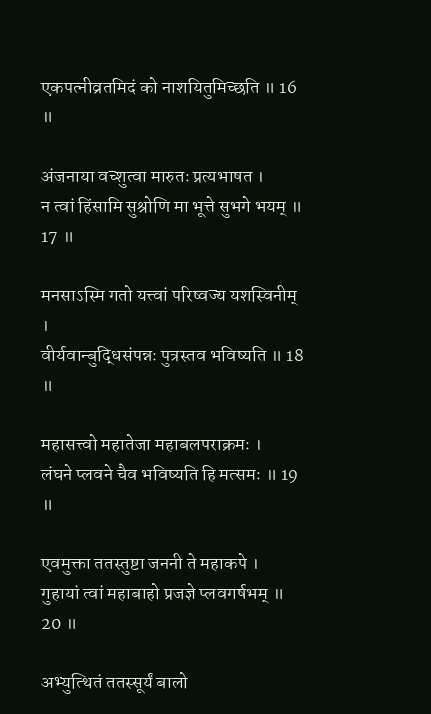एकपत्नीव्रतमिदं को नाशयितुमिच्छति ॥ 16 ॥

अंजनाया वच्शुत्वा मारुतः प्रत्यभाषत ।
न त्वां हिंसामि सुश्रोणि मा भूत्ते सुभगे भयम् ॥ 17 ॥

मनसाऽस्मि गतो यत्त्वां परिष्वज्य यशस्विनीम् ।
वीर्यवान्बुद्धिसंपन्नः पुत्रस्तव भविष्यति ॥ 18 ॥

महासत्त्वो महातेजा महाबलपराक्रमः ।
लंघने प्लवने चैव भविष्यति हि मत्समः ॥ 19 ॥

एवमुक्ता ततस्तुष्टा जननी ते महाकपे ।
गुहायां त्वां महाबाहो प्रजज्ञे प्लवगर्षभम् ॥ 20 ॥

अभ्युत्थितं ततस्सूर्यं बालो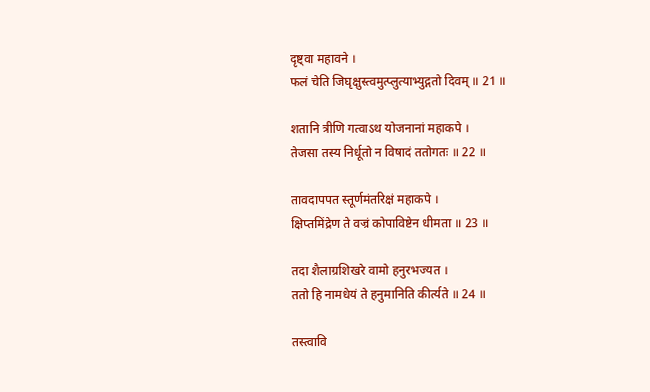दृष्ट्वा महावने ।
फलं चेति जिघृक्षुस्त्वमुत्प्लुत्याभ्युद्गतो दिवम् ॥ 21 ॥

शतानि त्रीणि गत्वाऽथ योजनानां महाकपे ।
तेजसा तस्य निर्धूतो न विषादं ततोगतः ॥ 22 ॥

तावदापपत स्तूर्णमंतरिक्षं महाकपे ।
क्षिप्तमिंद्रेण ते वज्रं कोपाविष्टेन धीमता ॥ 23 ॥

तदा शैलाग्रशिखरे वामो हनुरभज्यत ।
ततो हि नामधेयं ते हनुमानिति कीर्त्यते ॥ 24 ॥

तस्त्वावि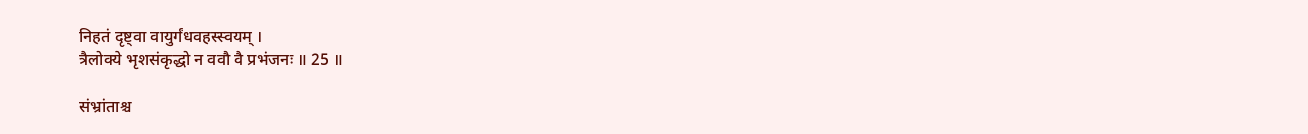निहतं दृष्ट्वा वायुर्गंधवहस्स्वयम् ।
त्रैलोक्ये भृशसंकृद्धो न ववौ वै प्रभंजनः ॥ 25 ॥

संभ्रांताश्च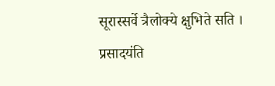सूरास्सर्वे त्रैलोक्ये क्षुभिते सति ।
प्रसादयंति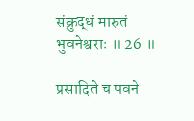संक्रुद्धं मारुतं भुवनेश्वराः ॥ 26 ॥

प्रसादिते च पवने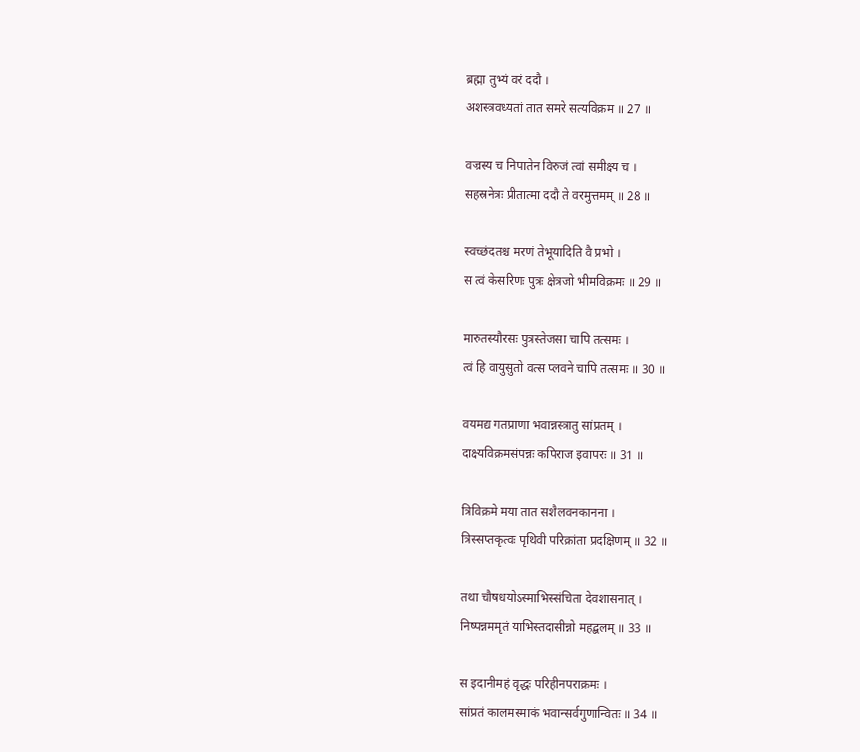ब्रह्मा तुभ्यं वरं ददौ ।
अशस्त्रवध्यतां तात समरे सत्यविक्रम ॥ 27 ॥

वज्रस्य च निपातेन विरुजं त्वां समीक्ष्य च ।
सहस्रनेत्रः प्रीतात्मा ददौ ते वरमुत्तमम् ॥ 28 ॥

स्वच्छंदतश्च मरणं तेभूयादिति वै प्रभो ।
स त्वं केसरिणः पुत्रः क्षेत्रजो भीमविक्रमः ॥ 29 ॥

मारुतस्यौरसः पुत्रस्तेजसा चापि तत्समः ।
त्वं हि वायुसुतो वत्स प्लवने चापि तत्समः ॥ 30 ॥

वयमद्य गतप्राणा भवान्नस्त्रातु सांप्रतम् ।
दाक्ष्यविक्रमसंपन्नः कपिराज इवापरः ॥ 31 ॥

त्रिविक्रमे मया तात सशैलवनकानना ।
त्रिस्सप्तकृत्वः पृथिवी परिक्रांता प्रदक्षिणम् ॥ 32 ॥

तथा चौषधयोऽस्माभिस्संचिता देवशासनात् ।
निष्पन्नममृतं याभिस्तदासीन्नो महद्बलम् ॥ 33 ॥

स इदानीमहं वृद्धः परिहीनपराक्रमः ।
सांप्रतं कालमस्माकं भवान्सर्वगुणान्वितः ॥ 34 ॥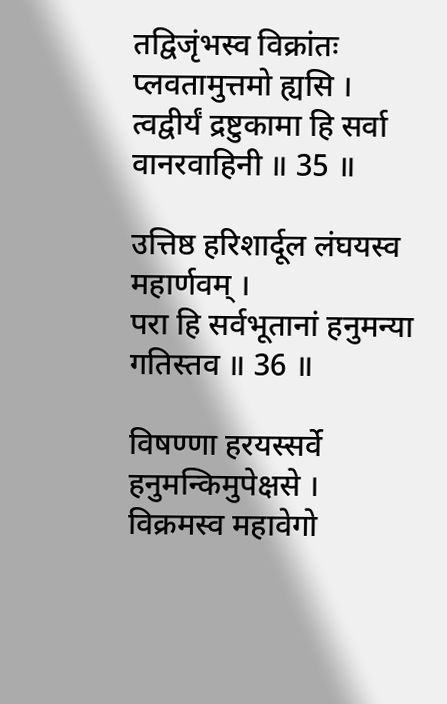तद्विजृंभस्व विक्रांतः प्लवतामुत्तमो ह्यसि ।
त्वद्वीर्यं द्रष्टुकामा हि सर्वा वानरवाहिनी ॥ 35 ॥

उत्तिष्ठ हरिशार्दूल लंघयस्व महार्णवम् ।
परा हि सर्वभूतानां हनुमन्या गतिस्तव ॥ 36 ॥

विषण्णा हरयस्सर्वे हनुमन्किमुपेक्षसे ।
विक्रमस्व महावेगो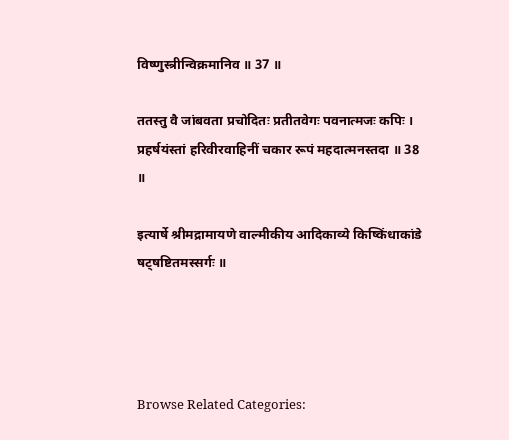विष्णुस्त्रीन्विक्रमानिव ॥ 37 ॥

ततस्तु वै जांबवता प्रचोदितः प्रतीतवेगः पवनात्मजः कपिः ।
प्रहर्षयंस्तां हरिवीरवाहिनीं चकार रूपं महदात्मनस्तदा ॥ 38 ॥

इत्यार्षे श्रीमद्रामायणे वाल्मीकीय आदिकाव्ये किष्किंधाकांडे षट्षष्टितमस्सर्गः ॥




Browse Related Categories: